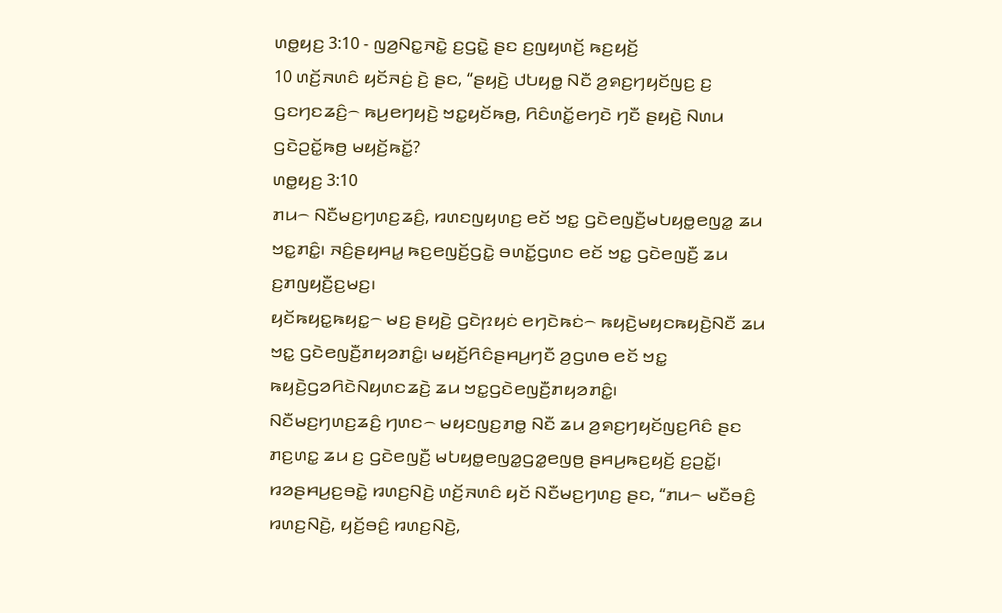ꤛꤥ꤭ꤟꤢ꤬ 3:10 - ꤜꤤ꤬ꤡꤢ꤭ꤏꤢꤧ꤭ ꤢ꤬ꤞꤢꤧ꤭ ꤔꤢ ꤢ꤬ꤜꤟꤛꤢꤩ꤬ ꤒꤢ꤬ꤟꤢꤩ꤬
10 ꤛꤢꤩ꤬ꤏꤛꤢꤨ ꤟꤢꤩꤏꤢꤦ꤬ ꤢꤧ꤬ ꤔꤢ, “ꤔꤟꤢꤧ꤬ ꤓꤝꤟꤥ꤭ ꤡꤢꤪ ꤤ꤬ꤎꤢ꤬ꤚꤟꤢꤩꤜꤢ꤬ ꤢ꤬ ꤞꤢꤚꤢꤘꤢꤨ꤬꤮ ꤒꤣ꤬ꤕꤚꤟꤢꤧ꤬ ꤠꤢ꤭ꤟꤢꤩꤒꤥ꤬, ꤖꤢꤨꤛꤢꤩ꤭ꤕꤚꤢꤧ ꤚꤢꤪ ꤔꤟꤢꤧ꤬ ꤡꤛꤣ ꤞꤢꤧꤑꤢꤩ꤭ꤒꤥ꤬ ꤗꤟꤢꤩ꤬ꤒꤢꤩ꤭?
ꤛꤥ꤭ꤟꤢ꤬ 3:10
ꤊꤣ꤮ ꤡꤢꤪꤗꤢ꤬ꤚꤛꤢ꤬ꤘꤢꤨ꤬, ꤙꤛꤢꤜꤟꤛꤢ꤬ ꤕꤢꤩ ꤠꤢ꤭ ꤞꤢꤧꤕꤜꤢꤪ꤬ꤗꤝꤟꤥ꤭ꤕꤜꤤ꤭ ꤘꤣ ꤠꤢ꤭ꤊꤢꤨ꤭꤯ ꤏꤢꤨ꤬ꤔꤟꤌꤣ꤭ ꤒꤢ꤬ꤕꤜꤢꤩ꤬ꤞꤢꤧ꤭ ꤋꤛꤢꤩ꤭ꤞꤛꤢ ꤕꤢꤩ ꤠꤢ꤭ ꤞꤢꤧꤕꤜꤢꤪ꤬ ꤘꤣ ꤢ꤬ꤊꤜꤟꤢꤪ꤬ꤢ꤬ꤗꤢ꤬꤯
ꤟꤢꤩꤒꤟꤢ꤭ꤒꤟꤢ꤭꤮ ꤗꤢ꤬ ꤔꤟꤢꤧ꤬ ꤞꤢꤧꤐꤟꤢꤦ ꤕꤚꤢꤧꤒꤢꤦ꤮ ꤒꤟꤢꤧ꤬ꤗꤟꤢꤒꤟꤢꤧ꤬ꤡꤢꤪ ꤘꤣ ꤠꤢ꤭ ꤞꤢꤧꤕꤜꤢꤪ꤬ꤊꤟꤤꤊꤢꤨ꤭꤯ ꤗꤟꤢꤩ꤬ꤖꤢꤨꤔꤌꤣ꤬ꤚꤢꤪ ꤤ꤬ꤞꤛꤥ ꤕꤢꤩ ꤠꤢ꤭ ꤒꤟꤢꤧ꤬ꤞꤤꤖꤢꤧꤡꤟꤛꤢꤘꤢꤧ꤬ ꤘꤣ ꤠꤢ꤭ꤞꤢꤧꤕꤜꤢꤪ꤬ꤊꤟꤤꤊꤢꤨ꤭꤯
ꤡꤢꤪꤗꤢ꤬ꤚꤛꤢ꤬ꤘꤢꤨ꤬ ꤚꤛꤢ꤮ ꤗꤟꤢꤜꤢ꤬ꤊꤥ꤭ ꤡꤢꤪ ꤘꤣ ꤤ꤬ꤎꤢ꤬ꤚꤟꤢꤩꤜꤢ꤬ꤖꤢꤨ ꤔꤢ ꤊꤢ꤬ꤛꤢ꤭ ꤘꤣ ꤢ꤬ ꤞꤢꤧꤕꤜꤢꤪ꤬ ꤗꤝꤟꤥ꤭ꤕꤜꤤ꤭ꤞꤤ꤭ꤕꤜꤥ꤬ ꤔꤌꤣ꤬ꤒꤢ꤬ꤟꤢꤩ꤬ ꤢ꤬ꤑꤢꤩ꤭꤯
ꤙꤤꤔꤌꤣ꤬ꤢ꤬ꤋꤢꤧ꤭ ꤙꤛꤢ꤬ꤡꤢꤧ꤬ ꤛꤢꤩ꤬ꤏꤛꤢꤨ ꤟꤢꤩ ꤡꤢꤪꤗꤢ꤬ꤚꤛꤢ꤬ ꤔꤢ, “ꤊꤣ꤮ ꤗꤢꤪꤋꤢꤨ꤬ ꤙꤛꤢ꤬ꤡꤢꤧ꤬, ꤟꤢꤩ꤬ꤋꤢꤨ꤬ ꤙꤛꤢ꤬ꤡꤢꤧ꤬,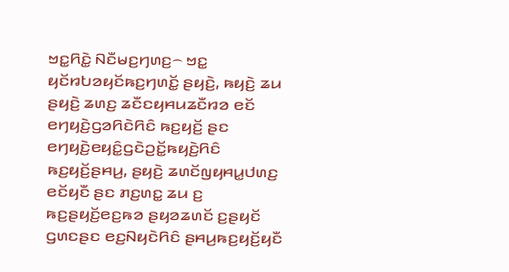ꤠꤢ꤭ꤖꤢꤧ꤭ ꤡꤢꤪꤗꤢ꤬ꤚꤛꤢ꤬꤮ ꤠꤢ꤭ ꤟꤢꤩꤙꤝꤤꤟꤢꤩꤒꤢ꤬ꤚꤛꤢꤩ꤭ ꤔꤟꤢꤧ꤬, ꤒꤟꤢꤧ꤬ ꤘꤣ ꤔꤟꤢꤧ꤬ ꤘꤛꤢ꤬ ꤘꤢꤪꤢꤟꤌꤣꤘꤢꤪꤙꤤ ꤕꤢꤩ ꤕꤚꤟꤢꤧ꤬ꤞꤤꤖꤢꤧꤖꤢꤨ ꤒꤢ꤬ꤟꤢꤩ꤬ ꤔꤢ ꤕꤚꤟꤢꤧ꤬ꤕꤟꤢꤨ꤭ꤞꤢꤧꤑꤢꤩ꤭ꤒꤟꤢꤧ꤬ꤖꤢꤨ ꤒꤢ꤬ꤟꤢꤩ꤬ꤔꤌꤣ꤬, ꤔꤟꤢꤧ꤬ ꤘꤛꤢꤩꤜꤟꤌꤣ꤭ꤓꤛꤢ꤬ ꤕꤢꤩꤟꤢꤪ ꤔꤢ ꤊꤢ꤬ꤛꤢ꤭ ꤘꤣ ꤢ꤬ ꤒꤢ꤬ꤔꤟꤢꤩ꤬ꤕꤢ꤬ꤒꤤ ꤔꤟꤤꤘꤛꤢꤩ ꤢ꤬ꤔꤟꤢꤩ ꤞꤛꤢꤔꤢ ꤕꤢ꤬ꤡꤟꤢꤧꤖꤢꤨ ꤔꤌꤣ꤬ꤒꤢ꤬ꤟꤢꤩ꤬ꤟꤢꤪ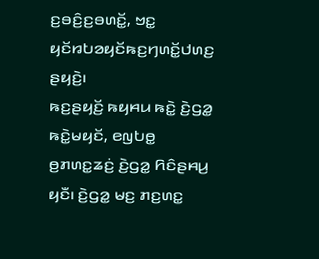ꤢ꤬ꤋꤢꤨ꤬ꤢ꤬ꤋꤛꤢꤩ꤭, ꤠꤢ꤭ ꤟꤢꤩꤙꤝꤤꤟꤢꤩꤒꤢ꤬ꤚꤛꤢꤩ꤭ꤓꤛꤢ꤬ ꤔꤟꤢꤧ꤬꤯
ꤒꤢ꤬ꤔꤟꤢꤩ꤬ ꤒꤟꤌꤣ ꤒꤢꤧ꤭ ꤢꤧ꤬ꤞꤤ꤭ ꤒꤢꤧ꤭ꤗꤟꤢꤩ, ꤕꤜꤝꤥ꤭ ꤥ꤬ꤊꤛꤢ꤭ꤘꤢꤦ꤬ ꤢꤧ꤬ꤞꤤ꤭ ꤖꤢꤨꤔꤌꤣ꤬ ꤟꤢꤪ꤯ ꤢꤧ꤬ꤞꤤ꤭ ꤗꤢ꤬ ꤊꤢ꤬ꤛꤢ꤭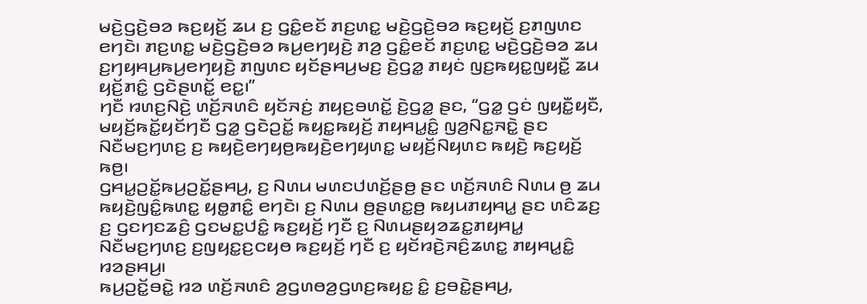ꤗꤢꤧ꤬ꤞꤢꤧ꤬ꤋꤤ ꤒꤢ꤬ꤟꤢꤩ꤬ ꤘꤣ ꤢ꤬ ꤞꤢꤨ꤭ꤕꤢꤩ ꤊꤢ꤬ꤛꤢ꤭ ꤗꤢꤧ꤬ꤞꤢꤧ꤬ꤋꤤ ꤒꤢ꤬ꤟꤢꤩ꤬ ꤢ꤬ꤊꤜꤛꤢ ꤕꤚꤢꤧ꤯ ꤊꤢ꤬ꤛꤢ꤭ ꤗꤢꤧ꤬ꤞꤢꤧ꤬ꤋꤤ ꤒꤣ꤬ꤕꤚꤟꤢꤧ꤬ ꤊꤤ꤬ ꤞꤢꤨ꤭ꤕꤢꤩ ꤊꤢ꤬ꤛꤢ꤭ ꤗꤢꤧ꤬ꤞꤢꤧ꤬ꤋꤤ ꤘꤣ ꤢ꤬ꤚꤟꤌꤣ꤬ꤒꤣ꤬ꤕꤚꤟꤢꤧ꤬ ꤊꤜꤛꤢ ꤟꤢꤩꤔꤌꤣ꤬ꤗꤢ꤬ ꤢꤧ꤬ꤞꤤ꤭ ꤊꤟꤢꤦ ꤜꤢ꤬ꤒꤟꤢ꤭ꤜꤟꤢꤪ꤭ ꤘꤣ ꤟꤢꤩ꤬ꤊꤢꤨ꤭ ꤞꤢꤧꤔꤛꤢꤩ꤭ ꤕꤢ꤭꤯”
ꤚꤢꤪ ꤙꤛꤢ꤬ꤡꤢꤧ꤬ ꤛꤢꤩ꤬ꤏꤛꤢꤨ ꤟꤢꤩꤏꤢꤦ꤬ ꤊꤟꤢ꤬ꤋꤛꤢꤩ꤭ ꤢꤧ꤬ꤞꤤ꤭ ꤔꤢ, “ꤞꤤ꤭ ꤞꤢꤦ ꤜꤟꤢꤪ꤭ꤟꤢꤪ, ꤗꤟꤢꤩ꤬ꤒꤢꤩ꤭ꤟꤢꤩꤚꤢꤪ ꤞꤤ꤭ ꤞꤢꤧꤑꤢꤩ꤭ ꤒꤟꤢ꤭ꤒꤟꤢꤩ꤬ ꤊꤟꤌꤣ꤭ꤢꤨ꤭ ꤜꤤ꤬ꤡꤢ꤭ꤏꤢꤧ꤭ ꤔꤢ ꤡꤢꤪꤗꤢ꤬ꤚꤛꤢ꤬ ꤢ꤬ ꤒꤟꤢꤧ꤬ꤕꤚꤟꤥ꤬ꤒꤟꤢꤧ꤬ꤕꤚꤟꤛꤢ꤭ ꤗꤟꤢꤩ꤬ꤡꤟꤛꤢ ꤒꤟꤢꤧ꤬ ꤒꤢ꤬ꤟꤢꤩ꤬ ꤒꤥ꤬꤯
ꤞꤌꤣ꤭ꤑꤢꤩ꤭ꤒꤣ꤬ꤑꤢꤩ꤭ꤔꤌꤣ꤬, ꤢ꤬ ꤡꤛꤣ ꤗꤛꤢꤓꤛꤢꤩ꤬ꤔꤥ꤬ ꤔꤢ ꤛꤢꤩ꤬ꤏꤛꤢꤨ ꤡꤛꤣ ꤥ꤬ ꤘꤣ ꤒꤟꤢꤧ꤬ꤜꤢꤨ꤭ꤒꤛꤢ꤭ ꤟꤥ꤭ꤊꤢꤨ꤭ ꤕꤚꤢꤧ꤯ ꤢ꤬ ꤡꤛꤣ ꤥ꤬ꤔꤛꤢ꤭ꤥ꤬ ꤒꤟꤣꤊꤟꤌꤣ꤭ ꤔꤢ ꤛꤢꤨꤘꤢ꤬ ꤢ꤬ ꤞꤢꤚꤢꤘꤢꤨ꤬ ꤞꤢꤗꤢ꤭ꤓꤢꤨ꤭ ꤒꤢ꤬ꤟꤢꤩ꤬ ꤚꤢꤪ ꤢ꤬ ꤡꤛꤣꤔꤟꤤꤘꤢ꤭ꤊꤟꤌꤣ꤭ ꤡꤢꤪꤗꤢ꤬ꤚꤛꤢ꤬ ꤢ꤬ꤜꤟꤢ꤭ꤢ꤬ꤍꤟꤥ ꤒꤢ꤬ꤟꤢꤩ꤬ ꤚꤢꤪ ꤢ꤬ ꤟꤢꤩꤙꤢꤧ꤬ꤏꤢꤨ꤬ꤘꤛꤢ꤭ ꤊꤟꤌꤣ꤭ꤢꤨ꤭ ꤙꤤꤔꤌꤣ꤬꤯
ꤒꤣ꤬ꤑꤢꤩ꤭ꤋꤢꤧ꤭ ꤙꤤ ꤛꤢꤩ꤬ꤏꤛꤢꤨ ꤤ꤬ꤞꤛꤥꤤ꤬ꤞꤛꤢ꤬ꤒꤟꤢ꤭ ꤢꤨ꤭ ꤢ꤬ꤋꤢꤧ꤭ꤔꤌꤣ꤬,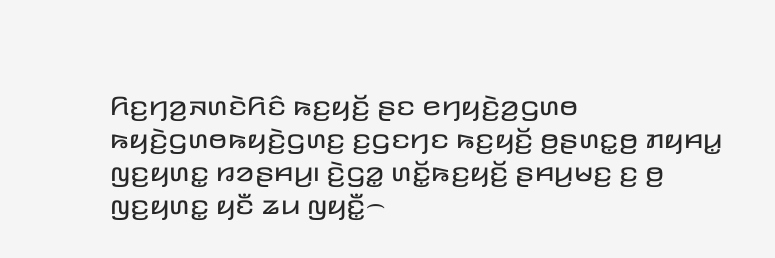ꤖꤢ꤬ꤚꤤ꤬ꤏꤛꤢꤧꤖꤢꤨ ꤒꤢ꤬ꤟꤢꤩ꤬ ꤔꤢ ꤕꤚꤟꤢꤧ꤬ꤤ꤬ꤞꤛꤥ ꤒꤟꤢꤧ꤬ꤞꤛꤥꤒꤟꤢꤧ꤬ꤞꤛꤢ꤬ ꤢ꤬ꤞꤢꤚꤢ ꤒꤢ꤬ꤟꤢꤩ꤬ ꤥ꤬ꤔꤛꤢ꤭ꤥ꤬ ꤊꤟꤌꤣ꤭ ꤜꤢ꤬ꤟꤛꤢ꤭ ꤙꤤꤔꤌꤣ꤬꤯ ꤢꤧ꤬ꤞꤤ꤭ ꤛꤢꤩ꤭ꤒꤢ꤬ꤟꤢꤩ꤬ ꤔꤌꤣ꤬ꤗꤢ꤬ ꤢ꤬ ꤥ꤬ ꤜꤢ꤬ꤟꤛꤢ꤭ ꤟꤢꤪ ꤘꤣ ꤜꤟꤢꤪ꤭꤮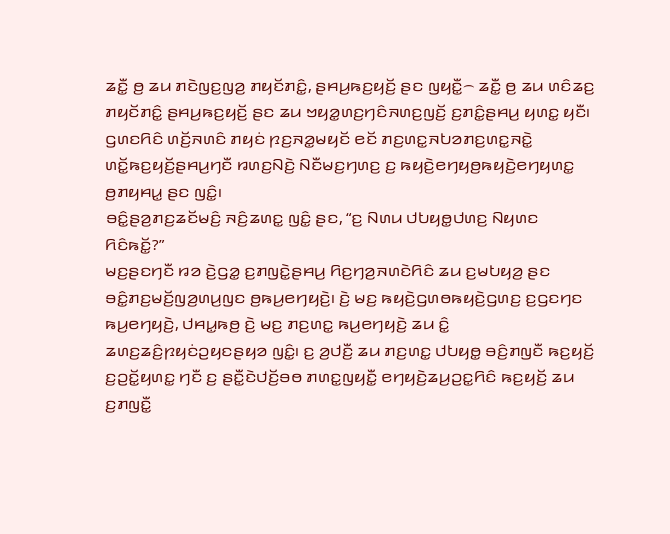ꤘꤢꤪ꤭ ꤥ꤬ ꤘꤣ ꤊꤢꤧꤜꤢ꤬ꤜꤤ꤬ ꤊꤟꤢꤩꤊꤢꤨ꤭, ꤔꤌꤣ꤬ꤒꤢ꤬ꤟꤢꤩ꤬ ꤔꤢ ꤜꤟꤢꤪ꤭꤮ ꤘꤢꤪ꤭ ꤥ꤬ ꤘꤣ ꤛꤢꤨꤘꤢ꤬ ꤊꤟꤢꤩꤊꤢꤨ꤭ ꤔꤌꤣ꤬ꤒꤢ꤬ꤟꤢꤩ꤬ ꤔꤢ ꤘꤣ ꤠꤟꤤ꤭ꤛꤢ꤬ꤚꤢꤨꤏꤛꤢ꤬ꤜꤢꤩ꤬ ꤢ꤬ꤊꤢꤨ꤭ꤔꤌꤣ꤬ ꤟꤛꤢ꤭ ꤟꤢꤪ꤯ ꤞꤛꤢꤖꤢꤨ ꤛꤢꤩ꤬ꤏꤛꤢꤨ ꤊꤟꤢꤦ ꤐꤢ꤬ꤏꤤ꤭ꤗꤟꤢꤩ ꤕꤢꤩ ꤊꤢ꤬ꤛꤢ꤭ꤏꤝꤤꤊꤢ꤬ꤛꤢ꤭ꤏꤢꤧ꤭ ꤛꤢꤩ꤭ꤒꤢ꤬ꤟꤢꤩ꤬ꤔꤌꤣ꤬ꤚꤢꤪ ꤙꤛꤢ꤬ꤡꤢꤧ꤬ ꤡꤢꤪꤗꤢ꤬ꤚꤛꤢ꤬ ꤢ꤬ ꤒꤟꤢꤧ꤬ꤕꤚꤟꤥ꤬ꤒꤟꤢꤧ꤬ꤕꤚꤟꤛꤢ꤭ ꤥ꤬ꤊꤟꤌꤣ꤭ ꤔꤢ ꤜꤢꤨ꤭꤯
ꤋꤢꤨ꤭ꤔꤤ꤬ꤊꤢ꤬ꤘꤢꤩꤗꤢꤨ꤬ ꤏꤢꤨ꤬ꤘꤛꤢ꤭ ꤜꤢꤨ꤭ ꤔꤢ, “ꤢ꤬ ꤡꤛꤣ ꤓꤝꤟꤥ꤭ꤓꤛꤢ꤬ ꤡꤟꤛꤢ ꤖꤢꤨꤒꤢꤩ꤭?”
ꤗꤢ꤬ꤔꤢꤚꤢꤪ ꤙꤤ ꤢꤧ꤬ꤞꤤ꤭ ꤢ꤬ꤊꤜꤢꤧ꤭ꤔꤌꤣ꤬ ꤖꤢ꤬ꤚꤤ꤬ꤏꤛꤢꤧꤖꤢꤨ ꤘꤣ ꤢ꤬ꤗꤝꤟꤤ꤬ ꤔꤢ ꤋꤢꤨ꤭ꤊꤢ꤬ꤗꤢꤩ꤬ꤜꤤ꤬ꤛꤣ꤬ꤜꤢ ꤥ꤬ꤒꤣ꤬ꤕꤚꤟꤢꤧ꤬꤯ ꤢꤧ꤬ ꤗꤢ꤬ ꤒꤟꤢꤧ꤬ꤞꤛꤥꤒꤟꤢꤧ꤬ꤞꤛꤢ꤬ ꤢ꤬ꤞꤢꤚꤢ ꤒꤣ꤬ꤕꤚꤟꤢꤧ꤬, ꤓꤌꤣ꤭ꤒꤥ꤬ ꤢꤧ꤬ ꤗꤢ꤬ ꤊꤢ꤬ꤛꤢ꤭ ꤒꤣ꤬ꤕꤚꤟꤢꤧ꤬ ꤘꤣ ꤢꤨ꤭ ꤘꤛꤢ꤬ꤘꤢꤨ꤬ꤐꤟꤢꤦꤑꤟꤢꤔꤟꤤ ꤜꤢꤨ꤭꤯ ꤢ꤬ ꤤ꤬ꤓꤢꤪ꤬ ꤘꤣ ꤊꤢ꤬ꤛꤢ꤭ ꤓꤝꤟꤥ꤭ ꤋꤢꤨ꤬ꤊꤜꤢꤪ ꤒꤢ꤬ꤟꤢꤩ꤬ ꤢ꤬ꤑꤢꤩ꤭ꤟꤛꤢ꤭ ꤚꤢꤪ ꤢ꤬ ꤔꤢꤪ꤭ꤢꤧꤓꤢꤩ꤬ꤋꤥ ꤊꤛꤢ꤭ꤜꤟꤢꤪ꤭ ꤕꤚꤟꤢꤧ꤬ꤘꤣ꤬ꤑꤢ꤭ꤖꤢꤨ ꤒꤢ꤬ꤟꤢꤩ꤬ ꤘꤣ ꤢ꤬ꤊꤜꤢꤪ꤭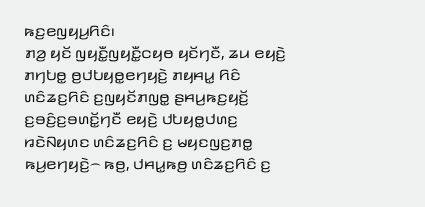ꤒꤢ꤬ꤕꤜꤟꤣ꤬ꤖꤢꤨ꤯
ꤊꤤ꤬ ꤟꤢꤩ ꤜꤟꤢꤪ꤭ꤜꤟꤢꤪ꤭ꤍꤟꤥ ꤟꤢꤩꤚꤢꤪ, ꤘꤣ ꤕꤟꤢꤧ꤬ ꤊꤚꤝꤥ꤭ ꤥ꤬ꤓꤝꤟꤥ꤭ꤕꤚꤟꤢꤧ꤬ ꤊꤟꤌꤣ꤭ ꤖꤢꤨ ꤛꤢꤨꤘꤢ꤬ꤖꤢꤨ ꤢ꤬ꤜꤟꤢꤩꤊꤜꤥ꤭ ꤔꤌꤣ꤬ꤒꤢ꤬ꤟꤢꤩ꤬ ꤢ꤬ꤋꤢꤨ꤬ꤢ꤬ꤋꤛꤢꤩ꤭ꤚꤢꤪ ꤕꤟꤢꤧ꤬ ꤓꤝꤟꤥ꤭ꤓꤛꤢ꤬ ꤙꤢꤧꤡꤟꤛꤢ ꤛꤢꤨꤘꤢ꤬ꤖꤢꤨ ꤢ꤬ ꤗꤟꤢꤜꤢ꤬ꤊꤥ꤭ ꤒꤣ꤬ꤕꤚꤟꤢꤧ꤬꤮ ꤒꤥ꤬, ꤓꤌꤣ꤭ꤒꤥ꤬ ꤛꤢꤨꤘꤢ꤬ꤖꤢꤨ ꤢ꤬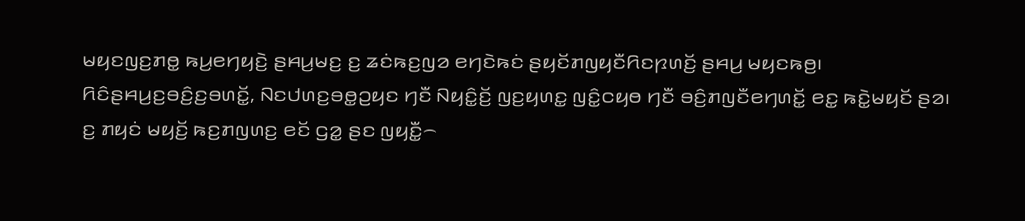ꤗꤟꤢꤜꤢ꤬ꤊꤥ꤭ ꤒꤣ꤬ꤕꤚꤟꤢꤧ꤬ ꤔꤌꤣ꤬ꤗꤢ꤬ ꤢ꤬ ꤘꤢꤦꤒꤢ꤬ꤜꤤ ꤕꤚꤢꤧꤒꤢꤦ ꤔꤟꤢꤩꤊꤜꤟꤢꤪꤖꤢꤐꤛꤢꤩ꤬ ꤔꤌꤣ꤬ ꤗꤟꤢꤒꤥ꤬꤯
ꤖꤢꤨꤔꤌꤣ꤬ꤢ꤬ꤋꤢꤨ꤬ꤢ꤬ꤋꤛꤢꤩ꤭, ꤡꤢꤓꤛꤢ꤬ꤋꤥ꤭ꤑꤟꤢ ꤚꤢꤪ ꤡꤟꤢꤨ꤭ꤢꤩ꤬ ꤜꤢ꤬ꤟꤛꤢ꤭ ꤜꤢꤨ꤭ꤍꤟꤥ ꤚꤢꤪ ꤋꤢꤨ꤬ꤊꤜꤢꤪꤕꤚꤛꤢꤩ꤭ ꤕꤢ꤭ ꤒꤢꤧ꤭ꤗꤟꤢꤩ ꤔꤤ꤯
ꤢ꤬ ꤊꤟꤢꤦ ꤗꤟꤢꤩ꤬ ꤒꤢ꤬ꤊꤜꤛꤢ꤬ ꤕꤢꤩ ꤞꤤ꤭ ꤔꤢ ꤜꤟꤢꤪ꤭꤮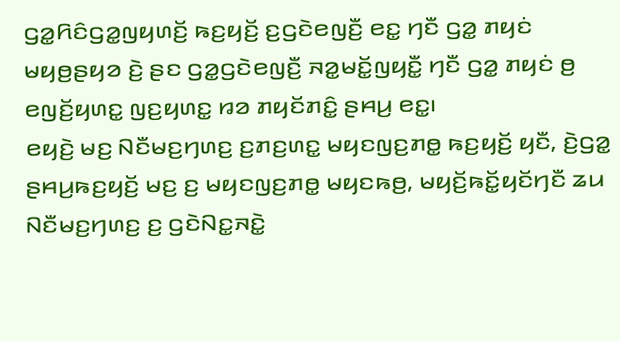ꤞꤤ꤭ꤖꤢꤨꤞꤤ꤭ꤜꤟꤛꤢꤩ꤬ ꤒꤢ꤬ꤟꤢꤩ꤬ ꤢ꤬ꤞꤢꤧꤕꤜꤢꤪ꤬ ꤕꤢ꤭ ꤚꤢꤪ ꤞꤤ꤭ ꤊꤟꤢꤦ ꤗꤟꤥ꤬ꤔꤟꤤ ꤢꤧ꤬ ꤔꤢ ꤞꤤ꤭ꤞꤢꤧꤕꤜꤢꤪ꤬ ꤏꤤ꤭ꤗꤢꤩ꤭ꤜꤟꤢꤪ꤭ ꤚꤢꤪ ꤞꤤ꤭ ꤊꤟꤢꤦ ꤥ꤬ ꤕꤜꤢꤩ꤬ꤟꤛꤢ꤭ ꤜꤢ꤬ꤟꤛꤢ꤭ ꤙꤤ ꤊꤟꤢꤩꤊꤢꤨ꤭ ꤔꤌꤣ꤬ ꤕꤢ꤭꤯
ꤕꤟꤢꤧ꤬ ꤗꤢ꤬ ꤡꤢꤪꤗꤢ꤬ꤚꤛꤢ꤬ ꤢ꤬ꤊꤢ꤬ꤛꤢ꤭ ꤗꤟꤢꤜꤢ꤬ꤊꤥ꤭ ꤒꤢ꤬ꤟꤢꤩ꤬ ꤟꤢꤪ, ꤢꤧ꤬ꤞꤤ꤭ ꤔꤌꤣ꤬ꤒꤢ꤬ꤟꤢꤩ꤬ ꤗꤢ꤬ ꤢ꤬ ꤗꤟꤢꤜꤢ꤬ꤊꤥ꤭ ꤗꤟꤢꤒꤥ꤬, ꤗꤟꤢꤩ꤬ꤒꤢꤩ꤭ꤟꤢꤩꤚꤢꤪ ꤘꤣ ꤡꤢꤪꤗꤢ꤬ꤚꤛꤢ꤬ ꤢ꤬ ꤞꤢꤧꤡꤢ꤭ꤏꤢꤧ꤭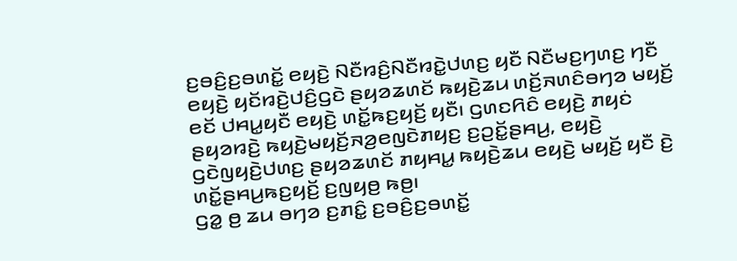ꤢ꤬ꤋꤢꤨ꤬ꤢ꤬ꤋꤛꤢꤩ꤭ ꤕꤟꤢꤧ꤬ ꤡꤢꤪꤙꤢꤨ꤬ꤡꤢꤪꤙꤢꤧ꤭ꤓꤛꤢ꤬ ꤟꤢꤪ ꤡꤢꤪꤗꤢ꤬ꤚꤛꤢ꤬ ꤚꤢꤪ ꤕꤟꤢꤧ꤬ ꤟꤢꤩꤙꤢꤧ꤬ꤓꤢꤨ꤬ꤞꤢꤧ ꤔꤟꤤꤘꤛꤢꤩ ꤒꤟꤢꤧ꤬ꤘꤣ ꤛꤢꤩ꤬ꤏꤛꤢꤨꤋꤚꤤ ꤗꤟꤢꤩ꤬ ꤕꤢꤩ ꤓꤌꤣ꤭ꤟꤢꤪ ꤕꤟꤢꤧ꤬ ꤛꤢꤩ꤭ꤒꤢ꤬ꤟꤢꤩ꤬ ꤟꤢꤪ꤯ ꤞꤛꤢꤖꤢꤨ ꤕꤟꤢꤧ꤬ ꤊꤟꤢꤦ ꤔꤟꤤꤙꤢꤧ꤬ ꤒꤟꤢꤧ꤬ꤗꤟꤢꤩ꤬ꤏꤤ꤬ꤕꤜꤢꤧꤊꤟꤢ꤬ ꤢ꤬ꤑꤢꤩ꤭ꤔꤌꤣ꤬, ꤕꤟꤢꤧ꤬ ꤞꤢꤧꤜꤟꤢꤧ꤬ꤓꤛꤢ꤬ ꤔꤟꤤꤘꤛꤢꤩ ꤊꤟꤌꤣ꤭ ꤒꤟꤢꤧ꤬ꤘꤣ ꤕꤟꤢꤧ꤬ ꤗꤟꤢꤩ꤬ ꤟꤢꤪ ꤢꤧ꤬ ꤛꤢꤩ꤭ꤔꤌꤣ꤬ꤒꤢ꤬ꤟꤢꤩ꤬ ꤢ꤬ꤜꤟꤥ꤬ ꤒꤥ꤬꤯
ꤞꤤ꤭ ꤥ꤬ ꤘꤣ ꤋꤚꤤ ꤢ꤬ꤊꤢꤨ꤭ ꤢ꤬ꤋꤢꤨ꤬ꤢ꤬ꤋꤛꤢꤩ꤭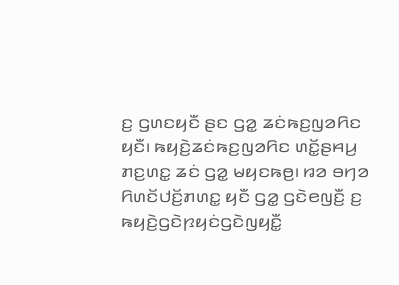ꤢ꤬ ꤞꤛꤢꤟꤢꤪ ꤔꤢ ꤞꤤ꤭ ꤘꤢꤦꤒꤢ꤬ꤜꤤꤖꤢ ꤟꤢꤪ꤯ ꤒꤟꤢꤧ꤬ꤘꤢꤦꤒꤢ꤬ꤜꤤꤖꤢ ꤛꤢꤩ꤭ꤔꤌꤣ꤬ ꤊꤢ꤬ꤛꤢ꤭ ꤘꤢꤦ ꤞꤤ꤭ ꤗꤟꤢꤒꤥ꤬꤯ ꤙꤤ ꤋꤚꤤ ꤖꤛꤢꤩꤓꤢꤩ꤬ꤊꤛꤢ꤭ ꤟꤢꤪ ꤞꤤ꤭ ꤞꤢꤧꤕꤜꤢꤪ꤬ ꤢ꤬ ꤒꤟꤢꤧ꤬ꤞꤢꤧꤐꤟꤢꤦꤞꤢꤧꤜꤟꤢꤪ꤭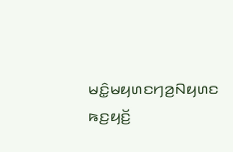ꤗꤢꤨ꤭ꤗꤟꤛꤢꤚꤤ꤬ꤡꤟꤛꤢ ꤒꤢ꤬ꤟꤢꤩ꤬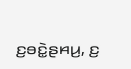ꤢ꤬ꤋꤢꤧ꤭ꤔꤌꤣ꤬, ꤢ꤬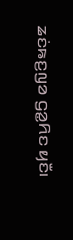ꤘꤢꤦꤒꤢ꤬ꤜꤤ ꤞꤤ꤭ꤖꤢ ꤟꤢꤪ꤯